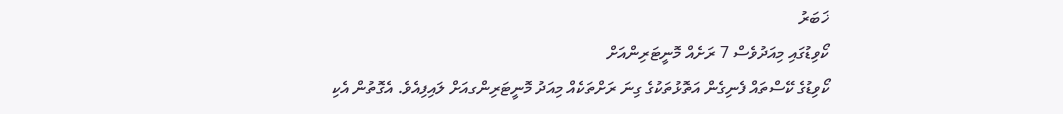ޚަބަރު
ކޯވިޑުގައި މިއަދުވެސް 7 ރަށެއް މޮނީޓަރިންއަށް
ކޯވިޑުގެ ކޭސްތައް ފެނިގެން އަތޮޅުތަކުގެ ގިނަ ރަށްތަކެއް މިއަދު މޮނީޓަރިންގއަށް ލައިފިއެވެ. އެގޮތުން އެކި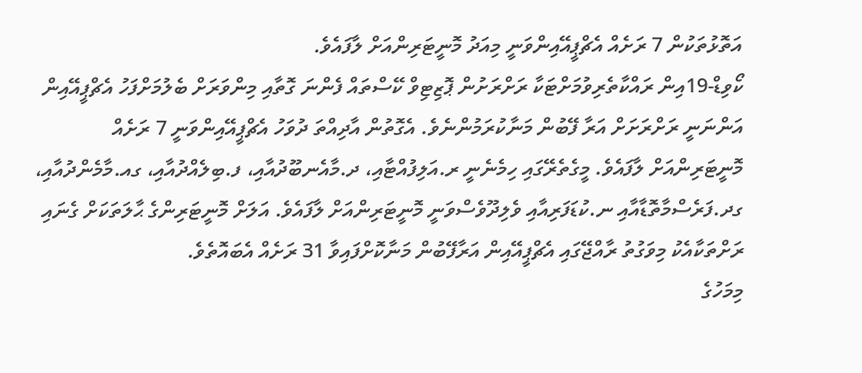އަތޮޅުތަކުން 7 ރަށެއް އެޗްޕީއޭއިންވަނީ މިއަދު މޮނީޓަރިންއަށް ލާފައެވެ.
ކޯވިޑް-19އިން ރައްކާތެރިވުމަށްޓަކާ ރަށްރަށުން ޕޮޒިޓިވް ކޭސްތައް ފެންނަ ގޮތާއި މިންވަރަށް ބެލުމަށްފަހު އެޗްޕީއޭއިން އަންނަނީ ރަށްރަށަށް އަރާ ފޭބުން މަނާކުރަމުންނެވެ. އެގޮތުން އާދިއްތަ ދުވަހު އެޗްޕީއޭއިންވަނީ 7 ރަށެއް މޮނީޓަރިންއަށް ލާފައެވެ. މީގެތެރޭގައި ހިމެނެނީ ރ.އަލިފުއްޓާއި، ދ.މާއެނބޫދުއާއި، ފ.ބިލެއްދުއާއި، ގއ.މާމެންދުއާއި، ގދ.ފަރެސްމާތޮޑާއާއި ނ.ކުޑަފަރިއާއި ވެލިދޫވެސްވަނީ މޮނީޓަރިންއަށް ލާފައެވެ. އަލަށް މޮނީޓަރިންގެ ޙާލަތަކަށް ގެނައި ރަށްތަކާއެކު މިވަގުތު ރާއްޖޭގައި އެޗްޕީއޭއިން އަރާފޭބުން މަނާކޮށްފައިވާ 31 ރަށެއް އެބައޮތެވެ.
މިމަހުގެ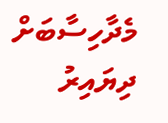މެދާހިސާބަށް ދިޔައިރު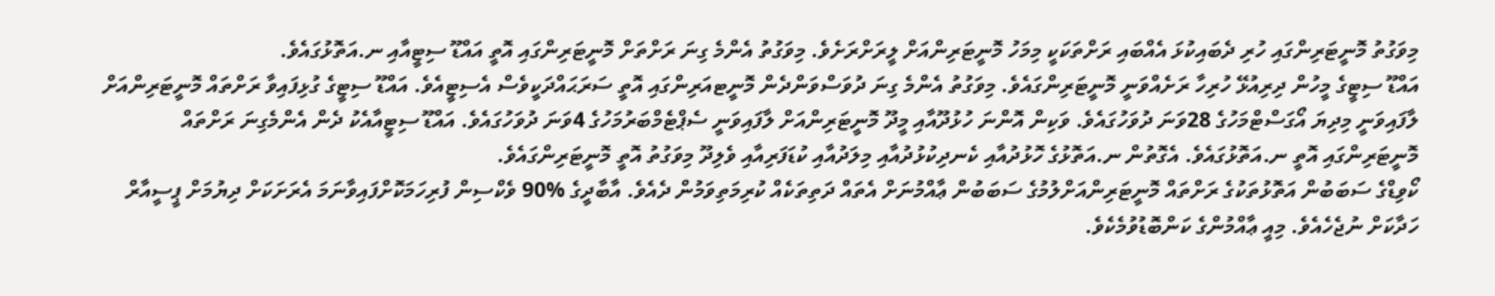މިވަގުތު މޮނީޓަރިންގައި ހުރި ދެބައިކުޅަ އެއްބައި ރަށްތަކަކީ މިމަހު މޮނީޓަރިންއަށް ލީރަށްރަށެވެ. މިވަގުތު އެންމެ ގިނަ ރަށްތަށް މޮނީޓަރިންގައި އޮތީ އައްޑޫ ސިޓީއާއި ނ.އަތޮޅުގައެވެ.
އައްޑޫ ސިޓީގެ މީހުން ދިރިއުޅޭ ހުރިހާ ރަށެއްވަނީ މޮނީޓަރިންގައެވެ. މިވަގުތު އެންމެ ގިނަ ދުވަސްވަންދެން މޮނީޓއަރިންގައި އޮތީ ސަރަޙައްދަކީވެސް އެސިޓީއެވެ. އައްޑޫ ސިޓީގެ ގުޅިފައިވާ ރަށްތައް މޮނީޓަރިންއަށް ލާފައިވަނީ މިދިޔަ އޯގަސްޓްމަހުގެ 28ވަނަ ދުވަހުގައެވެ. ވަކިން އޮންނަ ހުޅުދޫއާއި މީދޫ މޮނީޓަރިންއަށް ލާފައިވަނީ ސެޕްޓެމްބަރުމަހުގެ 4ވަނަ ދުވަހުގައެވެ. އައްޑޫ ސިޓީއާއެކު ދެން އެންމެގިނަ ރަށްތައް މޮނީޓަރިންގައި އޮތީ ނ.އަތޮޅުގައެވެ. އެގޮތުން ނ.އަތޮޅުގެ ހޮޅުދުއާއި ކެނދިކުޅުދުއާއި މިލަދުއާއި ކުޑަފަރިއާއި ވެލިދޫ މިވަގުތު އޮތީ މޮނީޓަރިންގައެވެ.
ކޯވިޑްގެ ސަބަބުން އަތޮޅުތަކުގެ ރަށްތައް މޮނީޓަރިންއަށްލުމުގެ ސަބަބުން ޢާއްމުނަށް އެތައް ދަތިތަކެއް ކުރިމަތިވަމުން ދެއެވެ. އާބާދީގެ %90 ވެކްސިން ފުރިހަމަކޮށްފައިވާނަމަ އެރަށަކަށް ދިޔުމަށް ޕީސީއާރް ހަދާކަށް ނުޖެހެއެވެ. މިއީ ޢާއްމުންގެ ކަންބޮޑުވުމެކެވެ.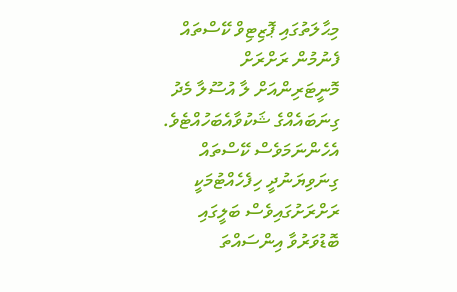މިޙާލަތުގައި ޕޮޒިޓިވް ކޭސްތައް ފެނުމުން ރަށްރަށް މޮނީޓަރިންއަށް ލާ އުސޫލާ މެދު ގިނަބައެއްގެ ޝަކުވާއެބަހުއްޓެވެ. އެހެންނަމަވެސް ކޭސްތައް ގިނަވިޔަނުދީ ހިފެހެއްޓުމަކީ ރަށްރަށުގައިވެސް ބަލީގައި ބޮޑުވަރުވާ އިންސައްތަ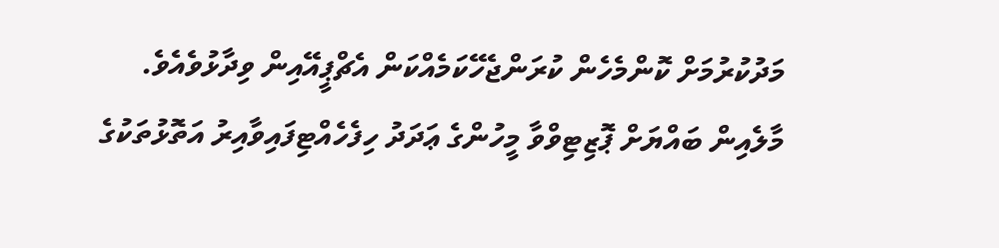މަދުކުރުމަށް ކޮންމެހެން ކުރަންޖެހޭކަމެއްކަން އެޗްޕީއޭއިން ވިދާޅުވެއެވެ.
މާލެއިން ބައްޔަށް ޕޮޒިޓިވްވާ މީހުންގެ ޢަދަދު ހިފެހެއްޓިފައިވާއިރު އަތޮޅުތަކުގެ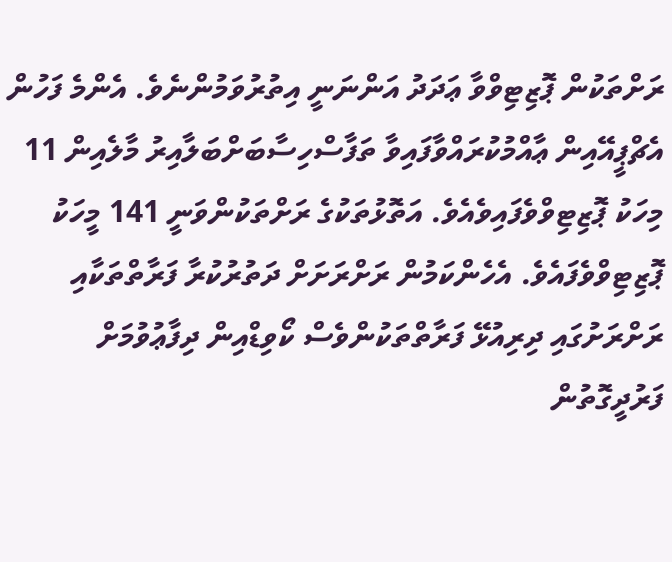ރަށްތަކުން ޕޮޒިޓިވްވާ ޢަދަދު އަންނަނީ އިތުރުވަމުންނެވެ. އެންމެ ފަހުން އެޗްޕީއޭއިން ޢާއްމުކުރައްވާފައިވާ ތަފާސްހިސާބަށްބަލާއިރު މާލެއިން 11 މިހަކު ޕޮޒިޓިވްވެފައިވެއެވެ. އަތޮޅުތަކުގެ ރަށްތަކުންވަނީ 141 މީހަކު ޕޮޒިޓިވްވެފައެވެ. އެހެންކަމުން ރަށްރަށަށް ދަތުރުކުރާ ފަރާތްތަކާއި ރަށްރަށުގައި ދިރިއުޅޭ ފަރާތްތަކުންވެސް ކޯވިޑްއިން ދިފާޢުވުމަށް ފަރުދީގޮތުން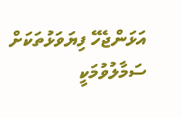އަޅަންޖެހޭ ފިޔަވަޅުތަކަށް ސަމާލުވުމަކީ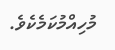މުހިއްމުކަމެކެވެ.